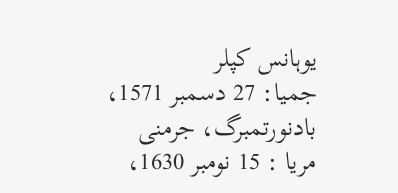یوہانس کپلر
جمیا: 27 دسمبر 1571، بادنورتمبرگ، جرمنی
مریا : 15 نومبر 1630،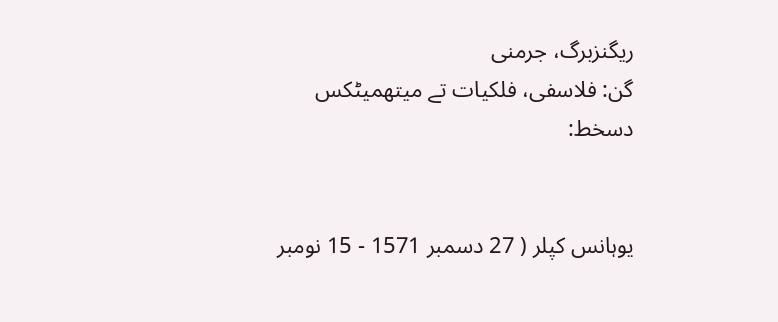ریگنزبرگ، جرمنی
گن: فلاسفی، فلکیات تے میتھمیٹکس
دسخط:


یوہانس کپلر ( 27 دسمبر 1571 - 15 نومبر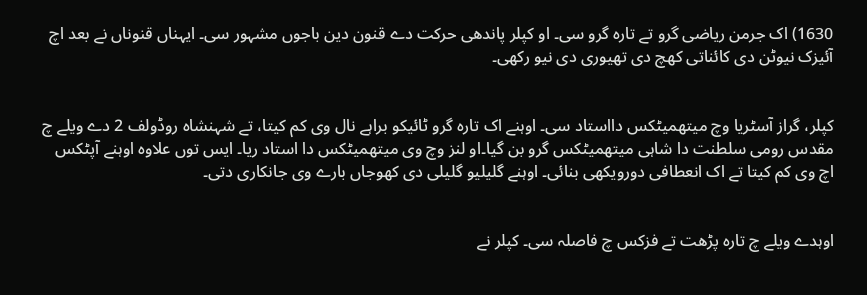1630) اک جرمن ریاضی گرو تے تارہ گرو سی۔ او کپلر پاندھی حرکت دے قنون دین باجوں مشہور سی۔ ایہناں قنوناں نے بعد اچ آئیزک نیوٹن دی کائناتی کھچ دی تھیوری دی نیو رکھی۔


کپلر، گراز آسٹریا وچ میتھمیٹکس دااستاد سی۔ اوہنے اک تارہ گرو ٹائیکو براہے نال وی کم کیتا، تے شہنشاہ روڈولف 2 دے ویلے چ مقدس رومی سلطنت دا شاہی میتھمیٹکس گرو بن گیا۔او لنز وچ وی میتھمیٹکس دا استاد ریا۔ ایس توں علاوہ اوہنے آپٹکس اچ وی کم کیتا تے اک انعطافی دورویکھی بنائی۔ اوہنے گلیلیو گلیلی دی کھوجاں بارے وی جانکاری دتی۔


اوہدے ویلے چ تارہ پڑھت تے فزکس چ فاصلہ سی۔ کپلر نے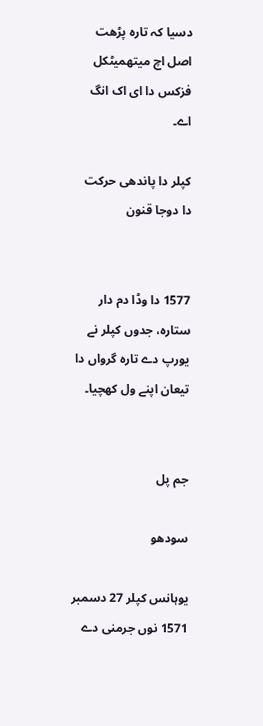دسیا کہ تارہ پڑھت اصل اچ میتھمیٹکل فزکس دا ای اک انگ اے۔

کپلر دا پاندھی حرکت دا دوجا قنون


1577 دا وڈا دم دار ستارہ، جدوں کپلر نے یورپ دے تارہ گرواں دا تیعان اپنے ول کھچیا۔


جم پل

سودھو

یوہانس کپلر 27 دسمبر 1571 نوں جرمنی دے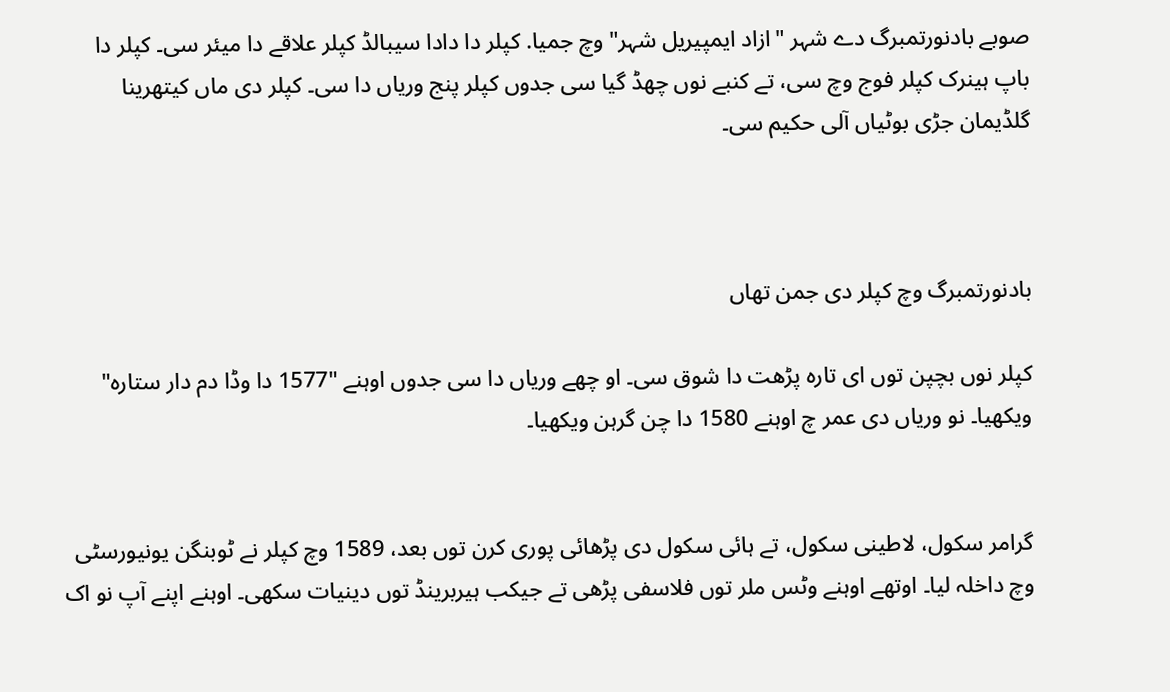صوبے بادنورتمبرگ دے شہر "ازاد ایمپیریل شہر" وچ جمیا. کپلر دا دادا سیبالڈ کپلر علاقے دا میئر سی۔ کپلر دا باپ ہینرک کپلر فوج وچ سی، تے کنبے نوں چھڈ گیا سی جدوں کپلر پنج وریاں دا سی۔ کپلر دی ماں کیتھرینا گلڈیمان جڑی بوٹیاں آلی حکیم سی۔



بادنورتمبرگ وچ کپلر دی جمن تھاں

کپلر نوں بچپن توں ای تارہ پڑھت دا شوق سی۔ او چھے وریاں دا سی جدوں اوہنے "1577 دا وڈا دم دار ستارہ" ویکھیا۔ نو وریاں دی عمر چ اوہنے 1580 دا چن گرہن ویکھیا۔


گرامر سکول، لاطینی سکول، تے ہائی سکول دی پڑھائی پوری کرن توں بعد، 1589 وچ کپلر نے ٹوبنگن یونیورسٹی وچ داخلہ لیا۔ اوتھے اوہنے وٹس ملر توں فلاسفی پڑھی تے جیکب ہیربرینڈ توں دینیات سکھی۔ اوہنے اپنے آپ نو اک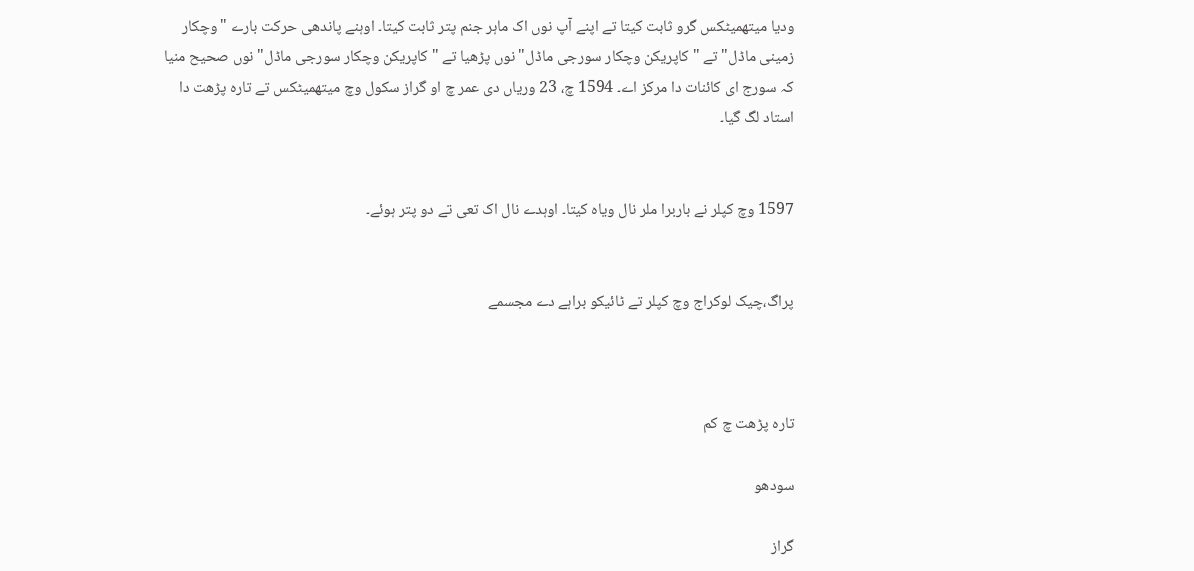ودیا میتھمیٹکس گرو ثابت کیتا تے اپنے آپ نوں اک ماہر جنم پتر ثابت کیتا۔ اوہنے پاندھی حرکت بارے "وچکار زمینی ماڈل" تے "کاپریکن وچکار سورجی ماڈل" نوں پڑھیا تے "کاپریکن وچکار سورجی ماڈل" نوں صحیح منیا کہ سورج ای کائنات دا مرکز اے۔ 1594 چ، 23 وریاں دی عمر چ او گراز سکول وچ میتھمیٹکس تے تارہ پڑھت دا استاد لگ گیا۔


1597 وچ کپلر نے باربرا ملر نال ویاہ کیتا۔ اوہدے نال اک تعی تے دو پتر ہوئے۔


پراگ،چیک لوکراج وچ کپلر تے ٹائیکو براہے دے مجسمے



تارہ پڑھت چ کم

سودھو

گراز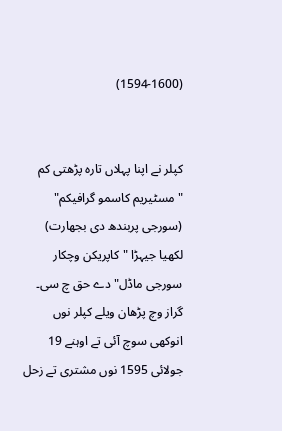(1594-1600)


کپلر نے اپنا پہلاں تارہ پڑھتی کم "مسٹیریم کاسمو گرافیکم" (سورجی پربندھ دی بجھارت) لکھیا جیہڑا "کاپریکن وچکار سورجی ماڈل" دے حق چ سی۔ گراز وچ پڑھان ویلے کپلر نوں انوکھی سوچ آئی تے اوہنے 19 جولائی 1595 نوں مشتری تے زحل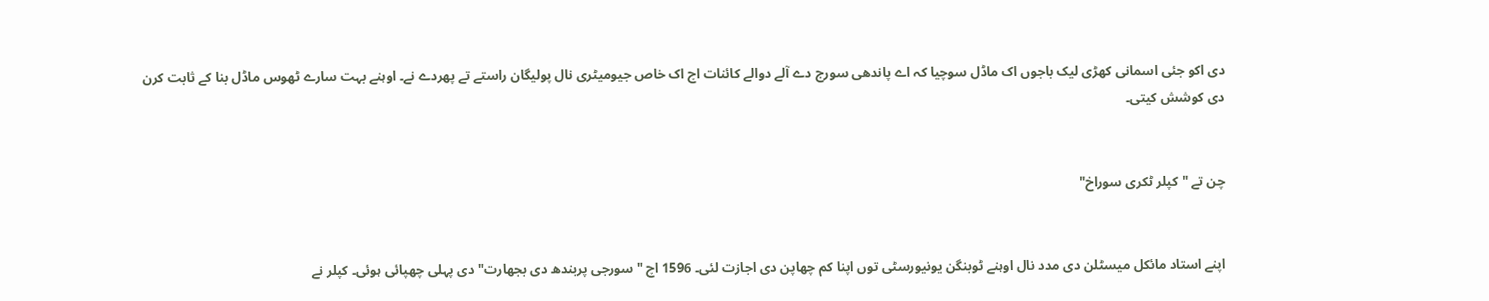دی اکو جئی اسمانی کھڑی لیک باجوں اک ماڈل سوچیا کہ اے پاندھی سورج دے آلے دوالے کائنات اچ اک خاص جیومیٹری نال پولیگان راستے تے پھردے نے۔ اوہنے بہت سارے ٹھوس ماڈل بنا کے ثابت کرن دی کوشش کیتی۔


چن تے "کپلر ٹکری سوراخ"


اپنے استاد مائکل میسٹلن دی مدد نال اوہنے ٹوبنگن یونیورسٹی توں اپنا کم چھاپن دی اجازت لئی۔ 1596 اچ "سورجی پربندھ دی بجھارت" دی پہلی چھپائی ہوئی۔ کپلر نے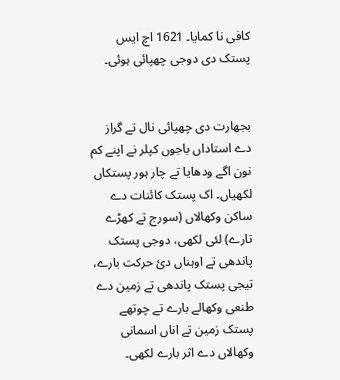کافی نا کمایا۔ 1621 اچ ایس پستک دی دوجی چھپائی ہوئی۔


بجھارت دی چھپائی نال تے گراز دے استاداں باجوں کپلر نے اپنے کم نون اگے ودھایا تے چار ہور پستکاں لکھیاں۔ اک پستک کائنات دے ساکن وکھالاں (سورج تے کھڑے تارے) لئی لکھی، دوجی پستک پاندھی تے اوہناں دئ حرکت بارے، تیجی پستک پاندھی تے زمین دے طنعی وکھالے بارے تے چوتھے پستک زمین تے اناں اسمانی وکھالاں دے اثر بارے لکھی۔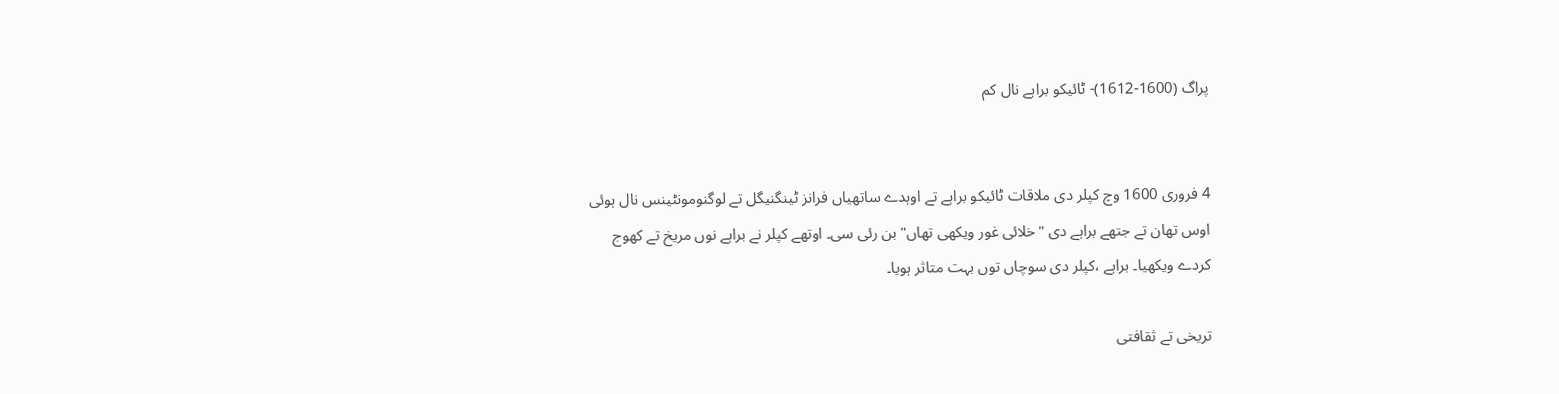پراگ (1600-1612)- ٹائیکو براہے نال کم


4 فروری 1600 وچ کپلر دی ملاقات ٹائیکو براہے تے اوہدے ساتھیاں فرانز ٹینگنیگل تے لوگنومونٹینس نال ہوئی اوس تھان تے جتھے براہے دی "خلائی غور ویکھی تھاں" بن رئی سی۔ اوتھے کپلر نے براہے نوں مریخ تے کھوج کردے ویکھیا۔ براہے ،کپلر دی سوچاں توں بہت متاثر ہویا۔

تریخی تے ثقافتی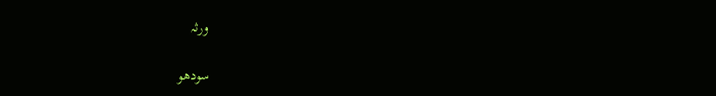ورثہ

سودھو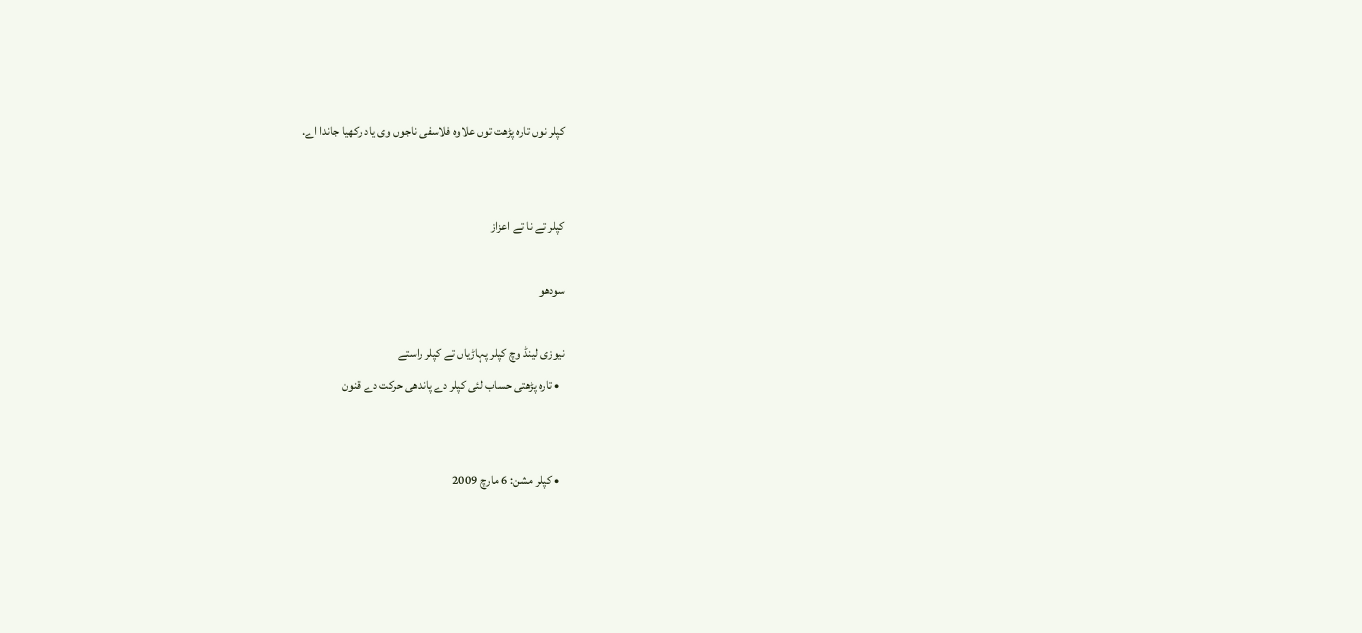کپلر نوں تارہ پڑھت توں علاوہ فلاسفی ناجوں وی یاد رکھیا جاندا اے.


کپلر تے نا تے اعزاز

سودھو

نیوزی لینڈ وچ کپلر پہاڑیاں تے کپلر راستے
  • تارہ پڑھتی حساب لئی کپلر دے پاندھی حرکت دے قنون


  • کپلر مشن: 6 مارچ 2009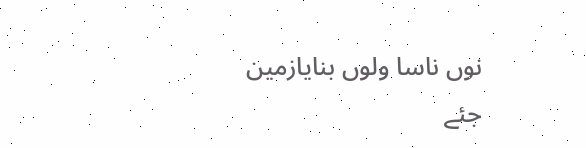نوں ناسا ولوں بنایازمین جئے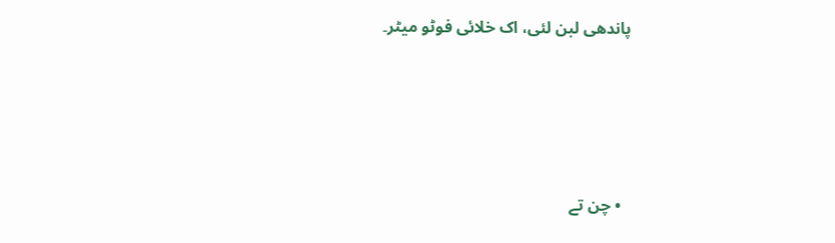پاندھی لبن لئی، اک خلائی فوٹو میٹر۔




  • چن تے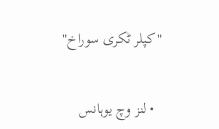"کپلر ٹکری سوراخ"


  • لنز وچ یوہانس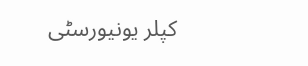کپلر یونیورسٹی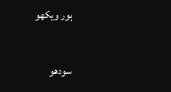ہور ویکھو

سودھو